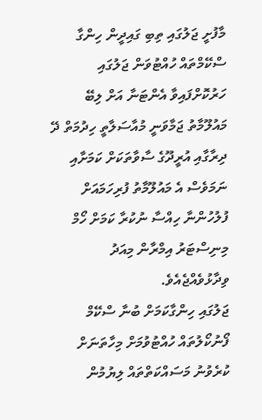މާފުށީ ޖަލުގައި ތިބި ގައިދީން ހިންގާ ސްކޭމްތައް ހުއްޓުވަން ޖަލުގައި ހަރުކޮށްފައިވާ އެންޓަނާ އަށް ލިބޭ މައުލޫމާތު ޖަމާވަނީ މުއާސަލާތީ ހިދުމަތް ދޭ ދިރާގާއި އުރީދޫގެ ސާވާތަކަށް ކަމަށާއި ނަމަވެސް އެ މައުލޫމާތު ފުރިހަމައަށް ފުލުހުންނާ ހިއްސާ ނުކުރާ ކަމަށް ހޯމް މިނިސްޓަރު އިމްރާން މިއަދު ވިދާޅުވެއްޖެއެވެ.
ޖަލުގައި ހިންގާކަމަށް ބުނާ ސްކޭމް ފޯނުކޯލުތައް ހުއްޓުވުމަށް މިހާތަނަށް ކުރެވުނު މަސައްކަތްތައް ލިޔުމުން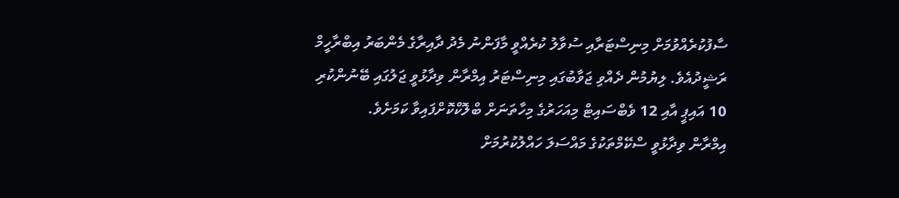ސާފުކުރެއްވުމަށް މިނިސްޓަރާއި ސުވާލު ކުރެއްވީ މާފަންނު މެދު ދާއިރާގެ މެންބަރު އިބްރާހީމް ރަޝީދުއެވެ. ލިޔުމުން ދެއްވި ޖަވާބުގައި މިނިސްޓަރު އިމްރާން ވިދާޅުވީ ޖަލުގައި ބޭނުންކުރި 10 އައިޕީ އާއި 12 ވެބްސައިޓް މިއަހަރުގެ މިހާތަނަށް ބްލޮކްކޮށްފައިވާ ކަމަށެވެ.
އިމްރާން ވިދާޅުވީ ސްކޭމްތަކުގެ މައްސަލަ ހައްލުކުރުމަށް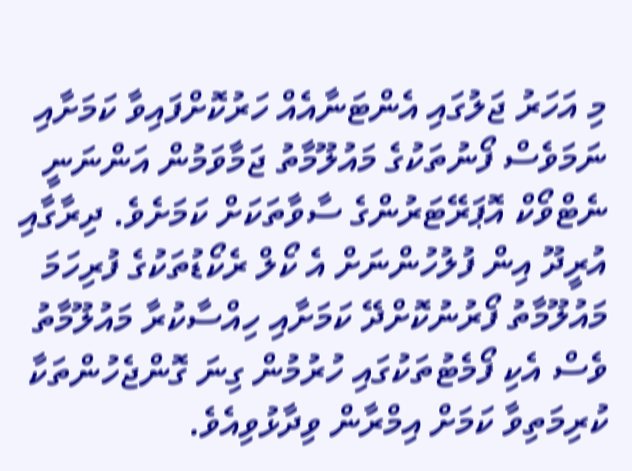މި އަހަރު ޖަލުގައި އެންޓަނާއެއް ހަރުކޮށްފައިވާ ކަމަށާއި ނަމަވެސް ފޯނުތަކުގެ މައުލޫމާތު ޖަމާވަމުން އަންނަނީ ނެޓްވޯކް އޮޕަރޭޓަރުންގެ ސާވާތަކަށް ކަމަށެވެ. ދިރާގާއި އުރީދޫ އިން ފުލުހުންނަށް އެ ކޯލް ރެކޯޑުތަކުގެ ފުރިހަމަ މައުލޫމާތު ފޯރުނުކޮށްދޭ ކަމަށާއި ހިއްސާކުރާ މައުލޫމާތު ވެސް އެކި ފޯމެޓުތަކުގައި ހުރުމުން ގިނަ ގޮންޖެހުންތަކާ ކުރިމަތިވާ ކަމަށް އިމްރާން ވިދާޅުވިއެވެ.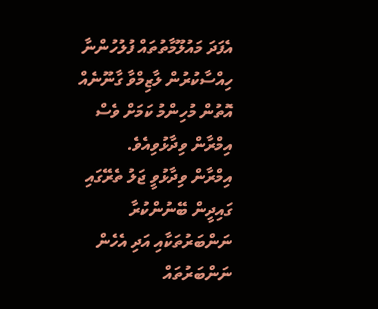އެފަދަ މައުލޫމާތުތައް ފުލުހުންނާ ހިއްސާކުރުން ލާޒިމްވާ ގާނޫނެއް އޮތުން މުހިންމު ކަމަށް ވެސް އިމްރާން ވިދާޅުވިއެވެ.
އިމްރާން ވިދާޅުވީ ޖަލު ތެރޭގައި ގައިދީން ބޭނުންކުރާ ނަންބަރުތަކާއި އަދި އެހެން ނަންބަރުތައް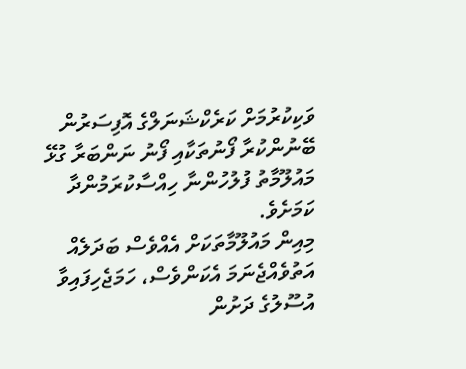ވަކިކުރުމަށް ކަރެކްޝަނަލްގެ އޮފިސަރުން ބޭނުންކުރާ ފޯނުތަކާއި ފޯނު ނަންބަރާ ގުޅޭ މައުލޫމާތު ފުލުހުންނާ ހިއްސާކުރަމުންދާ ކަމަށެވެ.
މިއިން މައުލޫމާތަކަށް އެއްވެސް ބަދަލެއް އަތުވެއްޖެނަމަ އެކަންވެސް، ހަމަޖެހިފައިވާ އުސޫލުގެ ދަށުން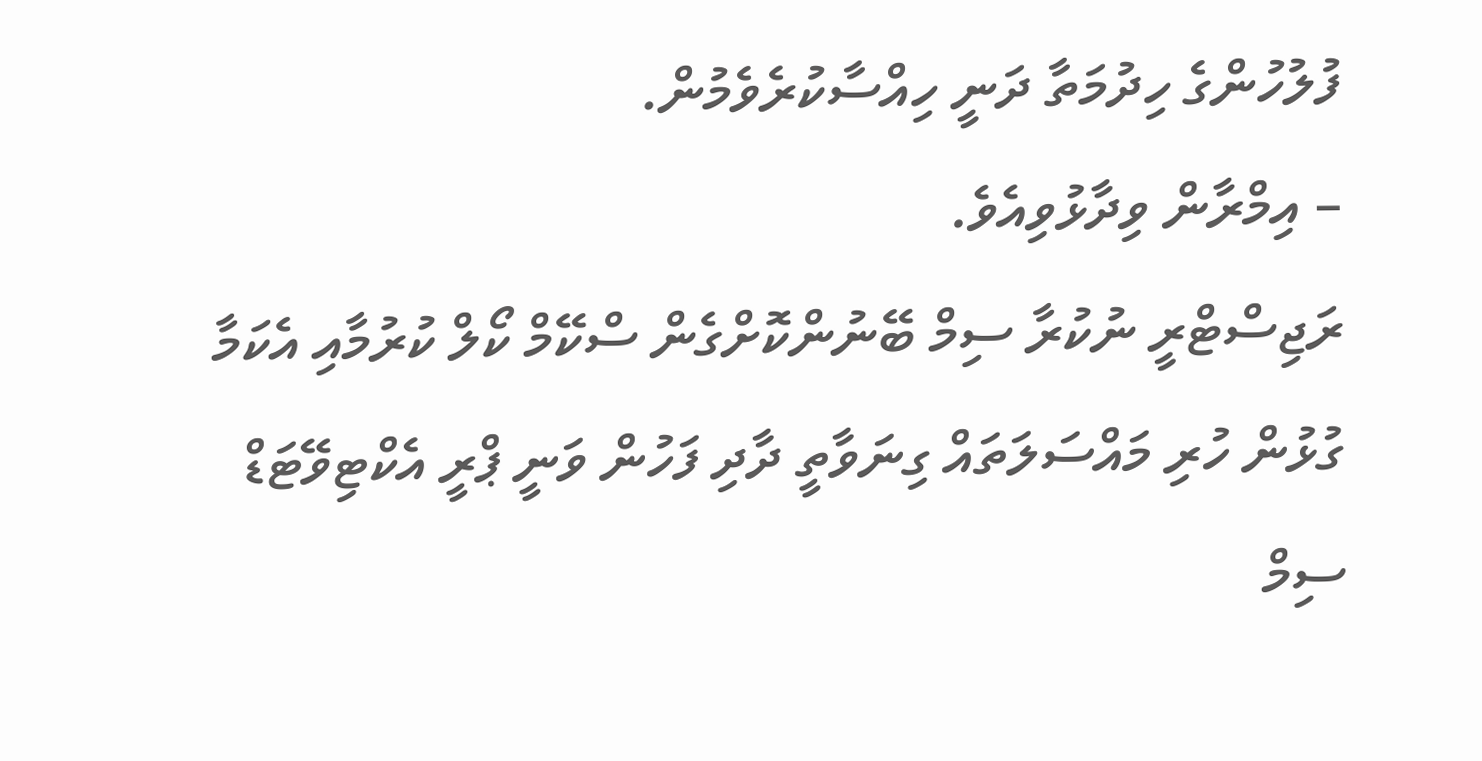ފުލުހުންގެ ހިދުމަތާ ދަނީ ހިއްސާކުރެވެމުން.
– އިމްރާން ވިދާޅުވިއެވެ.
ރަޖިސްޓްރީ ނުކުރާ ސިމް ބޭނުންކޮށްގެން ސްކޭމް ކޯލް ކުރުމާއި އެކަމާ ގުޅުން ހުރި މައްސަލަތައް ގިނަވާތީ ދާދި ފަހުން ވަނީ ޕްރީ އެކްޓިވޭޓަޑް ސިމް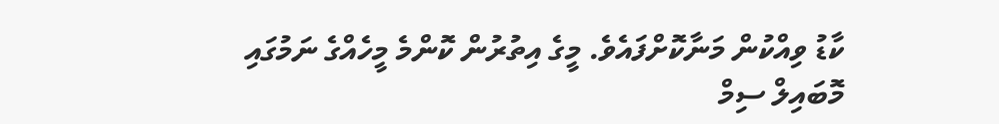ކާޑު ވިއްކުން މަނާކޮށްފައެވެ. މީގެ އިތުރުން ކޮންމެ މީހެއްގެ ނަމުގައި މޮބައިލް ސިމް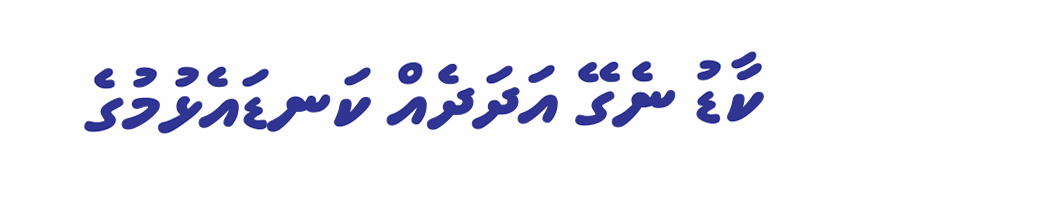ކާޑު ނެގޭ އަދަދެއް ކަނޑައެޅުމުގެ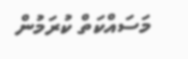މަސައްކަތް ކުރަމުން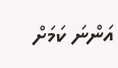އަންނަ ކަމަށް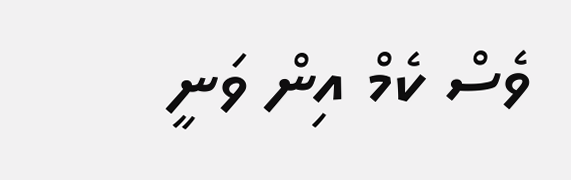ވެސް ކެމް އިން ވަނީ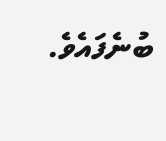ބުނެފައެވެ.